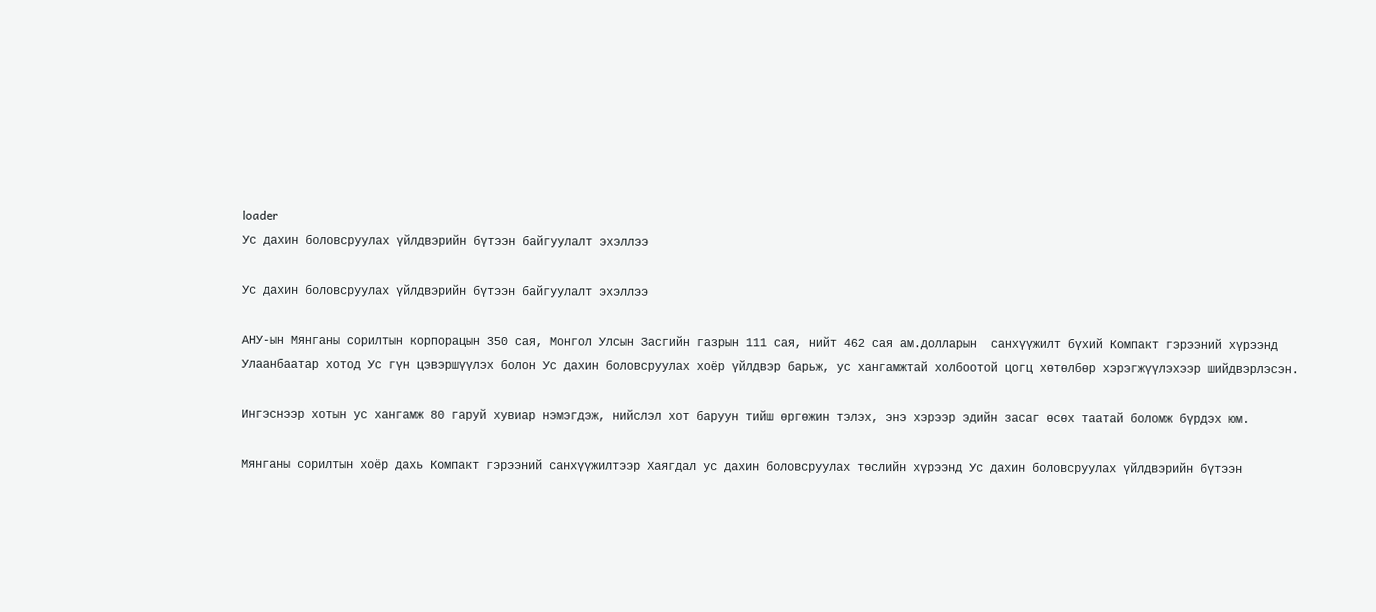loader
Ус дахин боловсруулах үйлдвэрийн бүтээн байгуулалт эхэллээ

Ус дахин боловсруулах үйлдвэрийн бүтээн байгуулалт эхэллээ

АНУ-ын Мянганы сорилтын корпорацын 350 сая, Монгол Улсын Засгийн газрын 111 сая, нийт 462 сая ам.долларын  санхүүжилт бүхий Компакт гэрээний хүрээнд Улаанбаатар хотод Ус гүн цэвэршүүлэх болон Ус дахин боловсруулах хоёр үйлдвэр барьж, ус хангамжтай холбоотой цогц хөтөлбөр хэрэгжүүлэхээр шийдвэрлэсэн.

Ингэснээр хотын ус хангамж 80 гаруй хувиар нэмэгдэж, нийслэл хот баруун тийш өргөжин тэлэх, энэ хэрээр эдийн засаг өсөх таатай боломж бүрдэх юм.

Мянганы сорилтын хоёр дахь Компакт гэрээний санхүүжилтээр Хаягдал ус дахин боловсруулах төслийн хүрээнд Ус дахин боловсруулах үйлдвэрийн бүтээн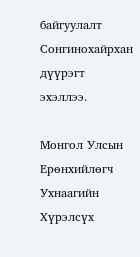байгуулалт Сонгинохайрхан дүүрэгт эхэллээ.

Монгол Улсын Ерөнхийлөгч Ухнаагийн Хүрэлсүх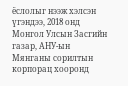ёслолыг нээж хэлсэн үгэндээ, 2018 онд Монгол Улсын Засгийн газар, АНУ-ын Мянганы сорилтын корпорац хооронд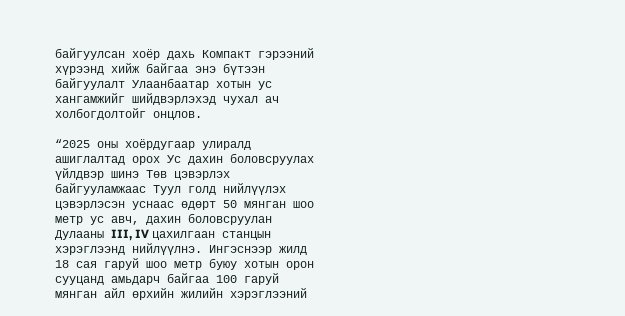байгуулсан хоёр дахь Компакт гэрээний хүрээнд хийж байгаа энэ бүтээн байгуулалт Улаанбаатар хотын ус хангамжийг шийдвэрлэхэд чухал ач холбогдолтойг онцлов.

“2025 оны хоёрдугаар улиралд ашиглалтад орох Ус дахин боловсруулах үйлдвэр шинэ Төв цэвэрлэх байгууламжаас Туул голд нийлүүлэх цэвэрлэсэн уснаас өдөрт 50 мянган шоо метр ус авч, дахин боловсруулан Дулааны III, IV цахилгаан станцын хэрэглээнд нийлүүлнэ. Ингэснээр жилд 18 сая гаруй шоо метр буюу хотын орон сууцанд амьдарч байгаа 100 гаруй мянган айл өрхийн жилийн хэрэглээний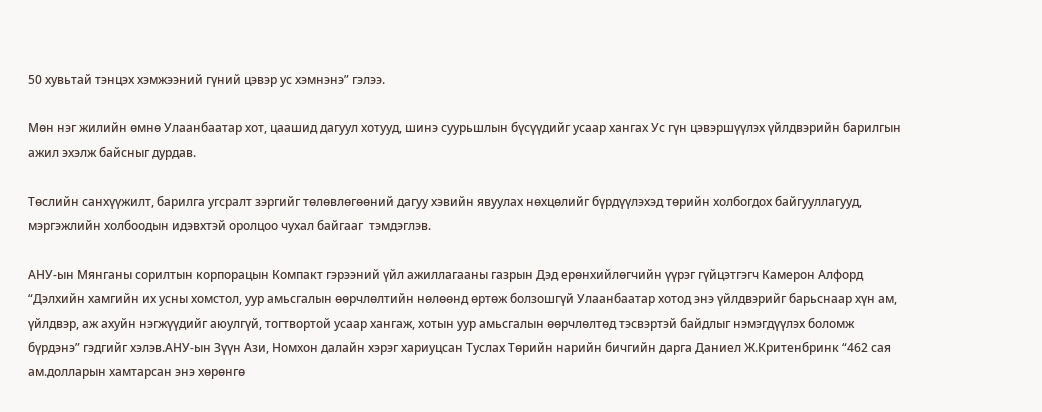50 хувьтай тэнцэх хэмжээний гүний цэвэр ус хэмнэнэ” гэлээ.

Мөн нэг жилийн өмнө Улаанбаатар хот, цаашид дагуул хотууд, шинэ суурьшлын бүсүүдийг усаар хангах Ус гүн цэвэршүүлэх үйлдвэрийн барилгын ажил эхэлж байсныг дурдав.

Төслийн санхүүжилт, барилга угсралт зэргийг төлөвлөгөөний дагуу хэвийн явуулах нөхцөлийг бүрдүүлэхэд төрийн холбогдох байгууллагууд, мэргэжлийн холбоодын идэвхтэй оролцоо чухал байгааг  тэмдэглэв.

АНУ-ын Мянганы сорилтын корпорацын Компакт гэрээний үйл ажиллагааны газрын Дэд ерөнхийлөгчийн үүрэг гүйцэтгэгч Камерон Алфорд “Дэлхийн хамгийн их усны хомстол, уур амьсгалын өөрчлөлтийн нөлөөнд өртөж болзошгүй Улаанбаатар хотод энэ үйлдвэрийг барьснаар хүн ам, үйлдвэр, аж ахуйн нэгжүүдийг аюулгүй, тогтвортой усаар хангаж, хотын уур амьсгалын өөрчлөлтөд тэсвэртэй байдлыг нэмэгдүүлэх боломж бүрдэнэ” гэдгийг хэлэв.АНУ-ын Зүүн Ази, Номхон далайн хэрэг хариуцсан Туслах Төрийн нарийн бичгийн дарга Даниел Ж.Критенбринк “462 сая ам.долларын хамтарсан энэ хөрөнгө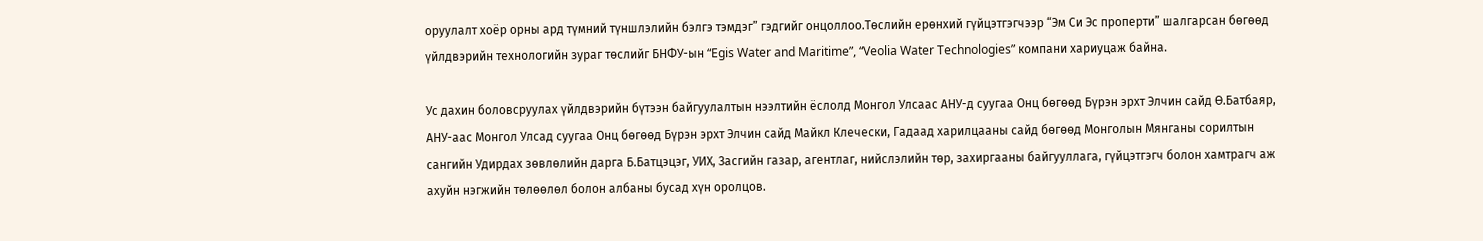оруулалт хоёр орны ард түмний түншлэлийн бэлгэ тэмдэг” гэдгийг онцоллоо.Төслийн ерөнхий гүйцэтгэгчээр “Эм Си Эс проперти” шалгарсан бөгөөд үйлдвэрийн технологийн зураг төслийг БНФУ-ын “Egis Water and Maritime”, “Veolia Water Technologies” компани хариуцаж байна.

Ус дахин боловсруулах үйлдвэрийн бүтээн байгуулалтын нээлтийн ёслолд Монгол Улсаас АНУ-д суугаа Онц бөгөөд Бүрэн эрхт Элчин сайд Ө.Батбаяр, АНУ-аас Монгол Улсад суугаа Онц бөгөөд Бүрэн эрхт Элчин сайд Майкл Клечески, Гадаад харилцааны сайд бөгөөд Монголын Мянганы сорилтын сангийн Удирдах зөвлөлийн дарга Б.Батцэцэг, УИХ, Засгийн газар, агентлаг, нийслэлийн төр, захиргааны байгууллага, гүйцэтгэгч болон хамтрагч аж ахуйн нэгжийн төлөөлөл болон албаны бусад хүн оролцов.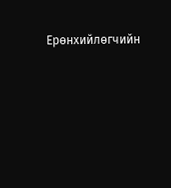Ерөнхийлөгчийн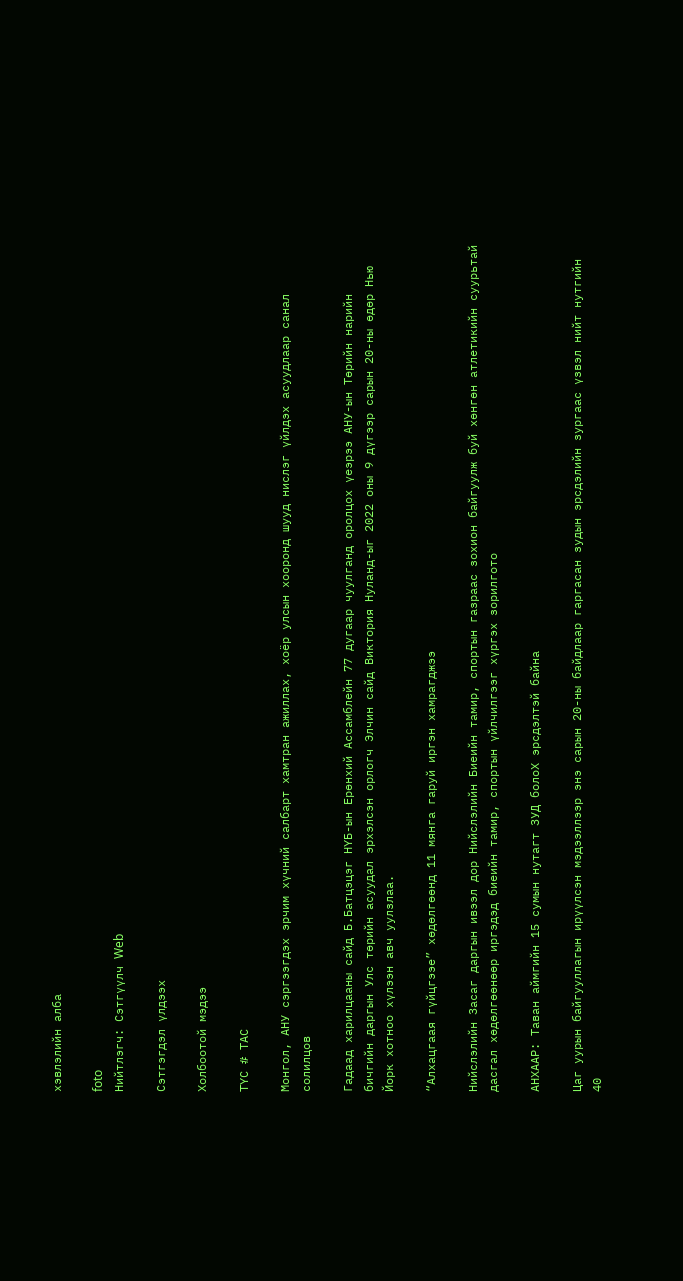хэвлэлийн алба

foto
Нийтлэгч: Сэтгүүлч Web

Сэтгэгдэл үлдээх

Холбоотой мэдээ

ТҮС # ТАС

Монгол, АНУ сэргээгдэх эрчим хүчний салбарт хамтран ажиллах, хоёр улсын хооронд шууд нислэг үйлдэх асуудлаар санал солилцов

Гадаад харилцааны сайд Б.Батцэцэг НҮБ-ын Ерөнхий Ассамблейн 77 дугаар чуулганд оролцох үеэрээ АНУ-ын Төрийн нарийн бичгийн даргын Улс төрийн асуудал эрхэлсэн орлогч Элчин сайд Виктория Нуланд-ыг 2022 оны 9 дүгээр сарын 20-ны өдөр Нью Йорк хотноо хүлээн авч уулзлаа.

“Алхацгаая гүйцгээе” хөдөлгөөнд 11 мянга гаруй иргэн хамрагджээ

Нийслэлийн Засаг даргын ивээл дор Нийслэлийн Биеийн тамир, спортын газраас зохион байгуулж буй хөнгөн атлетикийн суурьтай дасгал хөдөлгөөнөөр иргэдэд биеийн тамир, спортын үйлчилгээг хүргэх зорилгото

АНХААР: Таван аймгийн 15 сумын нутагт ЗУД болоХ эрсдэлтэй байна

Цаг уурын байгууллагын ирүүлсэн мэдээллээр энэ сарын 20-ны байдлаар гаргасан зудын эрсдэлийн зургаас үзвэл нийт нутгийн 40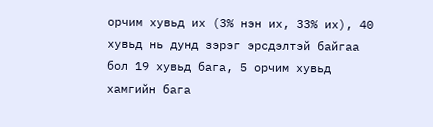орчим хувьд их (3% нэн их, 33% их), 40 хувьд нь дунд зэрэг эрсдэлтэй байгаа бол 19 хувьд бага, 5 орчим хувьд хамгийн бага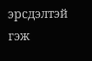эрсдэлтэй гэж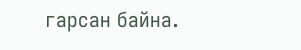гарсан байна.